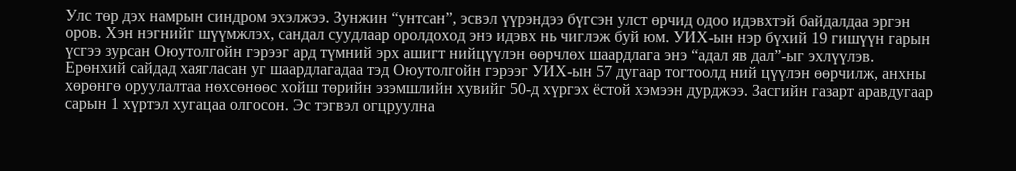Улс төр дэх намрын синдром эхэлжээ. Зунжин “унтсан”, эсвэл үүрэндээ бүгсэн улст өрчид одоо идэвхтэй байдалдаа эргэн оров. Хэн нэгнийг шүүмжлэх, сандал суудлаар оролдоход энэ идэвх нь чиглэж буй юм. УИХ-ын нэр бүхий 19 гишүүн гарын үсгээ зурсан Оюутолгойн гэрээг ард түмний эрх ашигт нийцүүлэн өөрчлөх шаардлага энэ “адал яв дал”-ыг эхлүүлэв. Ерөнхий сайдад хаягласан уг шаардлагадаа тэд Оюутолгойн гэрээг УИХ-ын 57 дугаар тогтоолд ний цүүлэн өөрчилж, анхны хөрөнгө оруулалтаа нөхсөнөөс хойш төрийн эзэмшлийн хувийг 50-д хүргэх ёстой хэмээн дурджээ. Засгийн газарт аравдугаар сарын 1 хүртэл хугацаа олгосон. Эс тэгвэл огцруулна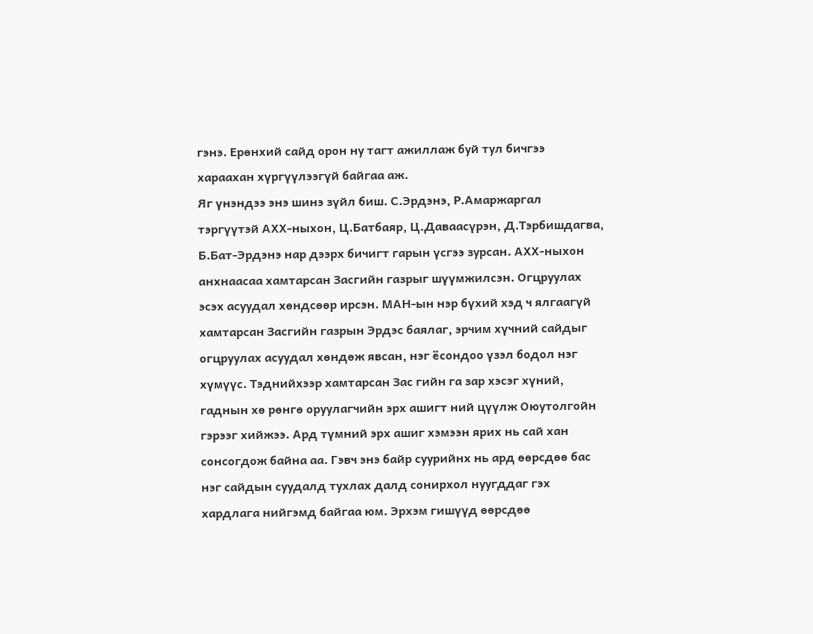гэнэ. Ерөнхий сайд орон ну тагт ажиллаж буй тул бичгээ хараахан хүргүүлээгүй байгаа аж.
Яг үнэндээ энэ шинэ зүйл биш. С.Эрдэнэ, Р.Амаржаргал тэргүүтэй АХХ-ныхон, Ц.Батбаяр, Ц.Даваасүрэн, Д.Тэрбишдагва, Б.Бат-Эрдэнэ нар дээрх бичигт гарын үсгээ зурсан. АХХ-ныхон анхнаасаа хамтарсан Засгийн газрыг шүүмжилсэн. Огцруулах эсэх асуудал хөндсөөр ирсэн. МАН-ын нэр бүхий хэд ч ялгаагүй хамтарсан Засгийн газрын Эрдэс баялаг, эрчим хүчний сайдыг огцруулах асуудал хөндөж явсан, нэг ёсондоо үзэл бодол нэг хүмүүс. Тэднийхээр хамтарсан Зас гийн га зар хэсэг хүний, гаднын хө рөнгө оруулагчийн эрх ашигт ний цүүлж Оюутолгойн гэрээг хийжээ. Ард түмний эрх ашиг хэмээн ярих нь сай хан сонсогдож байна аа. Гэвч энэ байр суурийнх нь ард өөрсдөө бас нэг сайдын суудалд тухлах далд сонирхол нуугддаг гэх хардлага нийгэмд байгаа юм. Эрхэм гишүүд өөрсдөө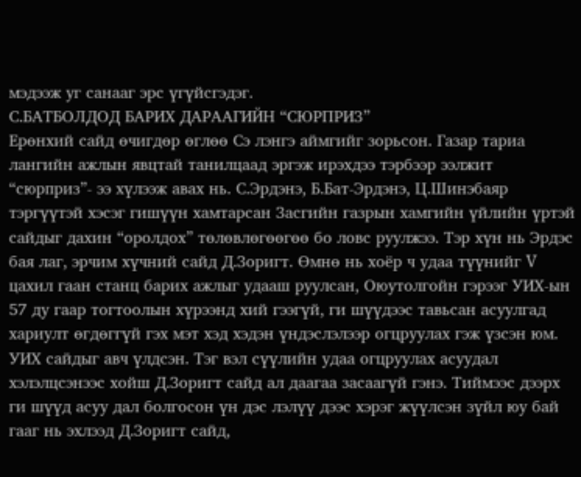мэдээж уг санааг эрс үгүйсгэдэг.
С.БАТБОЛДОД БАРИХ ДАРААГИЙН “СЮРПРИЗ”
Ерөнхий сайд өчигдөр өглөө Сэ лэнгэ аймгийг зорьсон. Газар тариа лангийн ажлын явцтай танилцаад эргэж ирэхдээ тэрбээр ээлжит “сюрприз”- ээ хүлээж авах нь. С.Эрдэнэ, Б.Бат-Эрдэнэ, Ц.Шинэбаяр тэргүүтэй хэсэг гишүүн хамтарсан Засгийн газрын хамгийн үйлийн үртэй сайдыг дахин “оролдох” төлөвлөгөөгөө бо ловс руулжээ. Тэр хүн нь Эрдэс бая лаг, эрчим хүчний сайд Д.Зоригт. Өмнө нь хоёр ч удаа түүнийг V цахил гаан станц барих ажлыг удааш руулсан, Оюутолгойн гэрээг УИХ-ын 57 ду гаар тогтоолын хүрээнд хий гээгүй, ги шүүдээс тавьсан асуулгад хариулт өгдөггүй гэх мэт хэд хэдэн үндэслэлээр огцруулах гэж үзсэн юм. УИХ сайдыг авч үлдсэн. Тэг вэл сүүлийн удаа огцруулах асуудал хэлэлцсэнээс хойш Д.Зоригт сайд ал даагаа засаагүй гэнэ. Тиймээс дээрх ги шүүд асуу дал болгосон үн дэс лэлүү дээс хэрэг жүүлсэн зүйл юу бай гааг нь эхлээд Д.Зоригт сайд,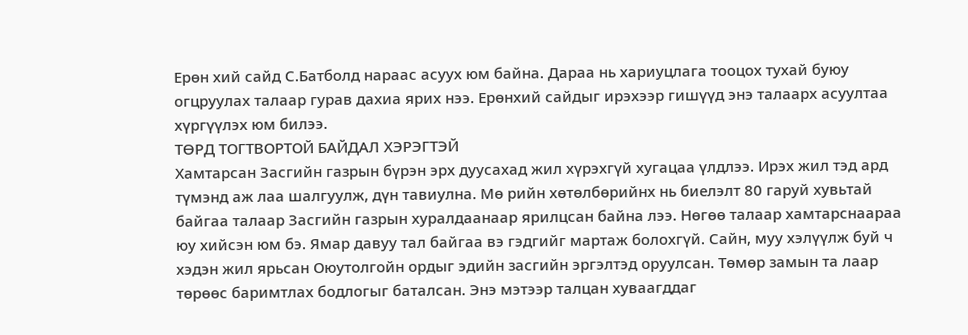Ерөн хий сайд С.Батболд нараас асуух юм байна. Дараа нь хариуцлага тооцох тухай буюу огцруулах талаар гурав дахиа ярих нээ. Ерөнхий сайдыг ирэхээр гишүүд энэ талаарх асуултаа хүргүүлэх юм билээ.
ТӨРД ТОГТВОРТОЙ БАЙДАЛ ХЭРЭГТЭЙ
Хамтарсан Засгийн газрын бүрэн эрх дуусахад жил хүрэхгүй хугацаа үлдлээ. Ирэх жил тэд ард түмэнд аж лаа шалгуулж, дүн тавиулна. Мө рийн хөтөлбөрийнх нь биелэлт 80 гаруй хувьтай байгаа талаар Засгийн газрын хуралдаанаар ярилцсан байна лээ. Нөгөө талаар хамтарснаараа юу хийсэн юм бэ. Ямар давуу тал байгаа вэ гэдгийг мартаж болохгүй. Сайн, муу хэлүүлж буй ч хэдэн жил ярьсан Оюутолгойн ордыг эдийн засгийн эргэлтэд оруулсан. Төмөр замын та лаар төрөөс баримтлах бодлогыг баталсан. Энэ мэтээр талцан хуваагддаг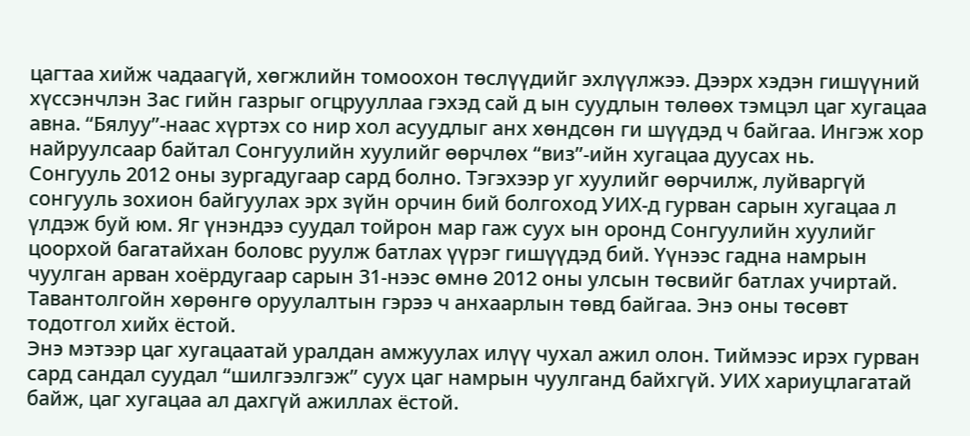цагтаа хийж чадаагүй, хөгжлийн томоохон төслүүдийг эхлүүлжээ. Дээрх хэдэн гишүүний хүссэнчлэн Зас гийн газрыг огцрууллаа гэхэд сай д ын суудлын төлөөх тэмцэл цаг хугацаа авна. “Бялуу”-наас хүртэх со нир хол асуудлыг анх хөндсөн ги шүүдэд ч байгаа. Ингэж хор найруулсаар байтал Сонгуулийн хуулийг өөрчлөх “виз”-ийн хугацаа дуусах нь.
Сонгууль 2012 оны зургадугаар сард болно. Тэгэхээр уг хуулийг өөрчилж, луйваргүй сонгууль зохион байгуулах эрх зүйн орчин бий болгоход УИХ-д гурван сарын хугацаа л үлдэж буй юм. Яг үнэндээ суудал тойрон мар гаж суух ын оронд Сонгуулийн хуулийг цоорхой багатайхан боловс руулж батлах үүрэг гишүүдэд бий. Үүнээс гадна намрын чуулган арван хоёрдугаар сарын 31-нээс өмнө 2012 оны улсын төсвийг батлах учиртай. Тавантолгойн хөрөнгө оруулалтын гэрээ ч анхаарлын төвд байгаа. Энэ оны төсөвт тодотгол хийх ёстой.
Энэ мэтээр цаг хугацаатай уралдан амжуулах илүү чухал ажил олон. Тиймээс ирэх гурван сард сандал суудал “шилгээлгэж” суух цаг намрын чуулганд байхгүй. УИХ хариуцлагатай байж, цаг хугацаа ал дахгүй ажиллах ёстой.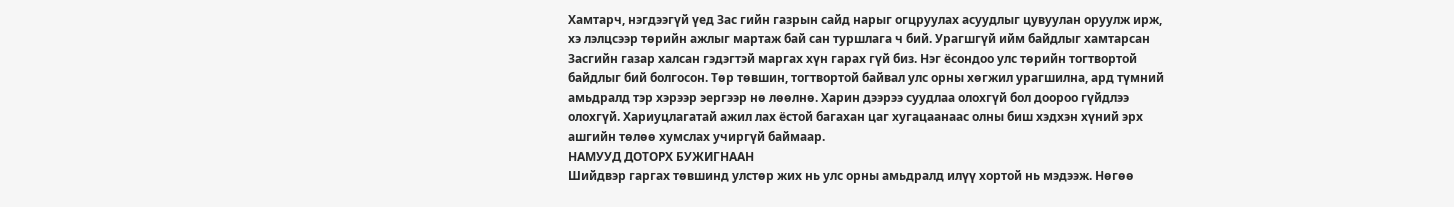Хамтарч, нэгдээгүй үед Зас гийн газрын сайд нарыг огцруулах асуудлыг цувуулан оруулж ирж, хэ лэлцсээр төрийн ажлыг мартаж бай сан туршлага ч бий. Урагшгүй ийм байдлыг хамтарсан Засгийн газар халсан гэдэгтэй маргах хүн гарах гүй биз. Нэг ёсондоо улс төрийн тогтвортой байдлыг бий болгосон. Төр төвшин, тогтвортой байвал улс орны хөгжил урагшилна, ард түмний амьдралд тэр хэрээр эергээр нө лөөлнө. Харин дээрээ суудлаа олохгүй бол доороо гүйдлээ олохгүй. Хариуцлагатай ажил лах ёстой багахан цаг хугацаанаас олны биш хэдхэн хүний эрх ашгийн төлөө хумслах учиргүй баймаар.
НАМУУД ДОТОРХ БУЖИГНААН
Шийдвэр гаргах төвшинд улстөр жих нь улс орны амьдралд илүү хортой нь мэдээж. Нөгөө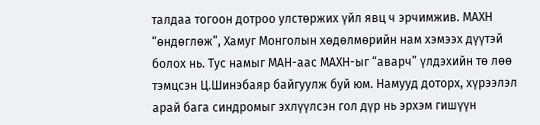талдаа тогоон дотроо улстөржих үйл явц ч эрчимжив. МАХН “өндөглөж”, Хамуг Монголын хөдөлмөрийн нам хэмээх дүүтэй болох нь. Тус намыг МАН-аас МАХН-ыг “аварч” үлдэхийн тө лөө тэмцсэн Ц.Шинэбаяр байгуулж буй юм. Намууд доторх, хүрээлэл арай бага синдромыг эхлүүлсэн гол дүр нь эрхэм гишүүн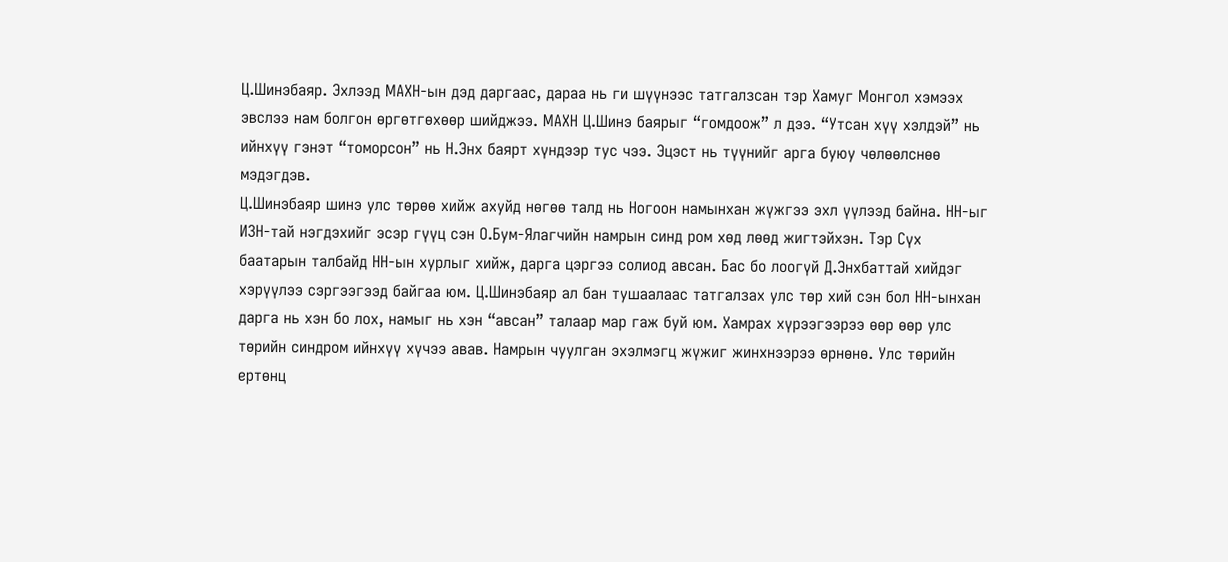Ц.Шинэбаяр. Эхлээд МАХН-ын дэд даргаас, дараа нь ги шүүнээс татгалзсан тэр Хамуг Монгол хэмээх эвслээ нам болгон өргөтгөхөөр шийджээ. МАХН Ц.Шинэ баярыг “гомдоож” л дээ. “Утсан хүү хэлдэй” нь ийнхүү гэнэт “томорсон” нь Н.Энх баярт хүндээр тус чээ. Эцэст нь түүнийг арга буюу чөлөөлснөө мэдэгдэв.
Ц.Шинэбаяр шинэ улс төрөө хийж ахуйд нөгөө талд нь Ногоон намынхан жүжгээ эхл үүлээд байна. НН-ыг ИЗН-тай нэгдэхийг эсэр гүүц сэн О.Бум-Ялагчийн намрын синд ром хөд лөөд жигтэйхэн. Тэр Сүх баатарын талбайд НН-ын хурлыг хийж, дарга цэргээ солиод авсан. Бас бо лоогүй Д.Энхбаттай хийдэг хэрүүлээ сэргээгээд байгаа юм. Ц.Шинэбаяр ал бан тушаалаас татгалзах улс төр хий сэн бол НН-ынхан дарга нь хэн бо лох, намыг нь хэн “авсан” талаар мар гаж буй юм. Хамрах хүрээгээрээ өөр өөр улс төрийн синдром ийнхүү хүчээ авав. Намрын чуулган эхэлмэгц жүжиг жинхнээрээ өрнөнө. Улс төрийн ертөнц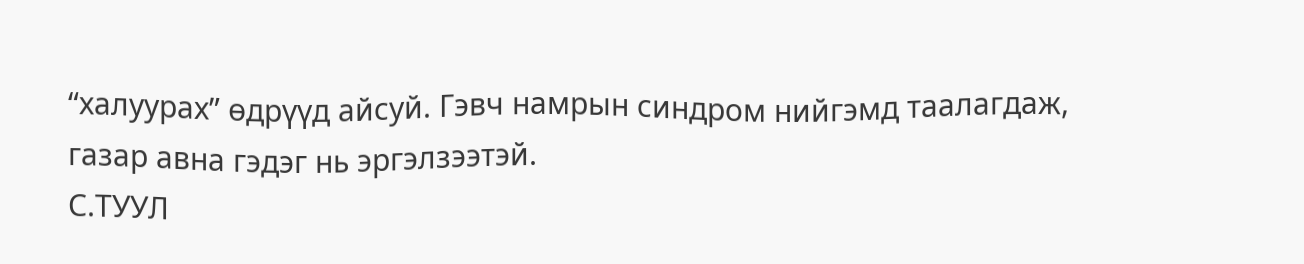“халуурах” өдрүүд айсуй. Гэвч намрын синдром нийгэмд таалагдаж, газар авна гэдэг нь эргэлзээтэй.
С.ТУУЛ